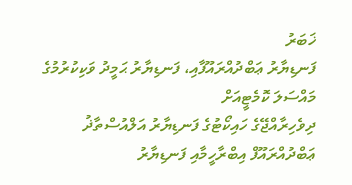ޚަބަރު
ފަނޑިޔާރު ޢަބްދުއްރައޫފާއި، ފަނޑިޔާރު ޙަމީދު ވަކިކުރުމުގެ މައްސަލަ ކޮމެޓީއަށް
ދިވެހިރާއްޖޭގެ ހައިކޯޓުގެ ފަނޑިޔާރު އަލްއުސްތާޛު ޢަބްދުއްރައޫފް އިބްރާހީމާއި ފަނޑިޔާރު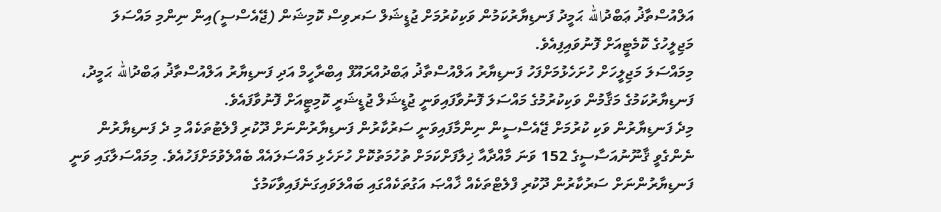އަލްއުސްތާޛު ޢަބްދުالله ޙަމީދު ފަނޑިޔާރުކަމުން ވަކިކުރުމަށް ޖުޑީޝަލް ސަރވިސް ކޮމިޝަން (ޖޭއެސްސީ)އިން ނިންމި މައްސަލަ މަޖިލީހުގެ ކޮމެޓީއަށް ފޮނުވައިފިއެވެ.
މިމައްސަލަ މަޖިލީހަށް ހުށަހެޅުމަށްފަހު ފަނޑިޔާރު އަލްއުސްތާޛު ޢަބްދުއްރައޫފް އިބްރާހީމް އަދި ފަނޑިޔާރު އަލްއުސްތާޛު ޢަބްދުالله ޙަމީދު، ފަނޑިޔާރުކަމުގެ މަޤާމުން ވަކިކުރުމުގެ މައްސަލަ ފޮނުވާފައިވަނީ ޖުޑީޝަލް ޖުޑީޝަރީ ކޮމިޓީއަށް ފޮނުވާފައެވެ.
މިދެ ފަނޑިޔާރުން ވަކި ކުރުމަށް ޖޭއެސްސީން ނިންމާފައިވަނީ ސަރުކާރުން ފަނޑިޔާރުންނަށް ދޫކުރި ފްލެޓުތަކެއް މި ދެ ފަނޑިޔާރުން ނެންގެވީ ޤާނޫނުއަސާސީގެ 152 ވަނަ މާއްދާއާ ޚިލާފަށްކަމަށް ތުހުމަތުކޮށް ހުށަހެޅި މައްސަލައެއް ބެއްލެވުމަށްފަހުއެވެ. މިމައްސަލާގައި ވަނީ ފަނޑިޔާރުންނަށް ސަރުކާރުން ދޫކުރި ފްލެޓްތަކެއް ޚާއްޞަ އަގުތަކެއްގައި ބައްލަވައިގަނެފައިވާކަމުގެ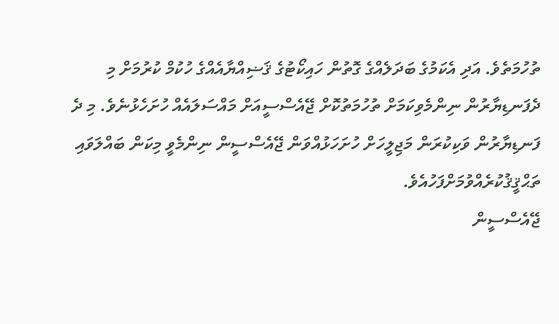ތުހުމަތެވެ. އަދި އެކަމުގެ ބަދަލެއްގެ ގޮތުން ހައިކޯޓުގެ ޤަޟިއްޔާއެއްގެ ހުކުމް ކުރުމަށް މި ދެފަނޑިޔާރުން ނިންމެވިކަމަށް ތުހުމަތުކޮށް ޖޭއެސްސީއަށް މައްސަލައެއް ހުށަހެޅުނެވެ. މި ދެ ފަނޑިޔާރުން ވަކިކުރަން މަޖިލީހަށް ހުށަހަޅުއްވަން ޖޭއެސްސީން ނިންމެވީ މިކަން ބައްލަވައި ތަޙްޤީޤުކުރެއްވުމަށްފަހުއެވެ.
ޖޭއެސްސީން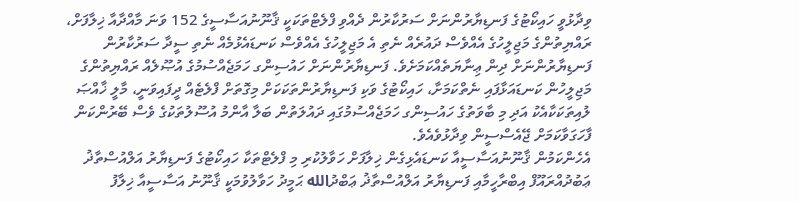ވިދާޅުވީ ހައިކޯޓުގެ ފަނޑިޔާރުންނަށް ސަރުކާރުން ދެއްވި ފްލެޓްތަކަކީ ޤާނޫނުއަސާސީގެ 152 ވަނަ މާއްދާއާ ޚިލާފަށް، ރައްޔިތުންގެ މަޖިލީހުގެ އެއްވެސް ދައުރެއް ނެތި އެ މަޖިލީހުގެ އެއްވެސް ކަނޑައެޅުމެއް ނެތި ސީދާ ސަރުކާރުން ފަނޑިޔާރުންނަށް ދިން ޢިނާޔަތެއްކަމަށެވެ. ފަނޑިޔާރުންނަށް ހައުސިންގ ހަމަޖެއްސުމުގެ އުޞޫލެއް ރައްޔިތުންގެ މަޖިލީހުން ކަނޑައަޅާފައި ނެތްކަމަށާ، ހައިކޯޓުގެ ވަކި ފަނޑިޔާރުންތަކަކަށް މިގޮތަށް ފްލެޓެއް ދީފައިވަނީ، މާލީ ޚާއްޞަ ލުއިތަކަކާއެކު އަދި މި ބާވަތުގެ ހައުސިންގ ހަމަޖެއްސުމުގައި ދައުލަތުން ބަލާ އާންމު އުސޫލުތަކުގެ ވެސް ބޭރުންކަން ފާހަގަވާކަމަށް ޖޭއެސްސީން ވިދާޅުވެއެވެ.
އެހެންކަމުން ޤާނޫނުއަސާސީއާ ކަނޑައެޅިގެން ޚިލާފަށް ހަވާލުކުރި މި ފްލެޓްތަކާ ހައިކޯޓުގެ ފަނޑިޔާރު އަލްއުސްތާޛު ޢަބުދުއްރައޫފް އިބްރާހީމާއި ފަނޑިޔާރު އަލްއުސްތާޛު ޢަބްދުالله ޙަމީދު ހަވާލުވުމަކީ ޤާނޫނު އަސާސީއާ ޚިލާފު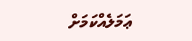ޢަމަލެއްކަމަށް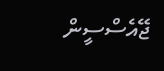ޖޭއެސްސީން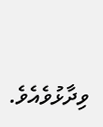ވިދާޅުވެއެވެ.